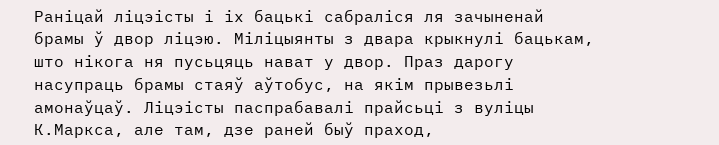Раніцай ліцэісты і іх бацькі сабраліся ля зачыненай брамы ў двор ліцэю. Міліцыянты з двара крыкнулі бацькам, што нікога ня пусьцяць нават у двор. Праз дарогу насупраць брамы стаяў аўтобус, на якім прывезьлі амонаўцаў. Ліцэісты паспрабавалі прайсьці з вуліцы К.Маркса, але там, дзе раней быў праход,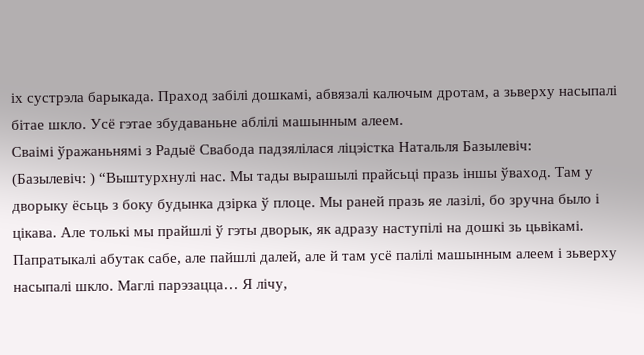іх сустрэла барыкада. Праход забілі дошкамі, абвязалі калючым дротам, а зьверху насыпалі бітае шкло. Усё гэтае збудаваньне аблілі машынным алеем.
Сваімі ўражаньнямі з Радыё Свабода падзялілася ліцэістка Натальля Базылевіч:
(Базылевіч: ) “Выштурхнулі нас. Мы тады вырашылі прайсьці празь іншы ўваход. Там у дворыку ёсьць з боку будынка дзірка ў плоце. Мы раней празь яе лазілі, бо зручна было і цікава. Але толькі мы прайшлі ў гэты дворык, як адразу наступілі на дошкі зь цьвікамі. Папратыкалі абутак сабе, але пайшлі далей, але й там усё палілі машынным алеем і зьверху насыпалі шкло. Маглі парэзацца… Я лічу,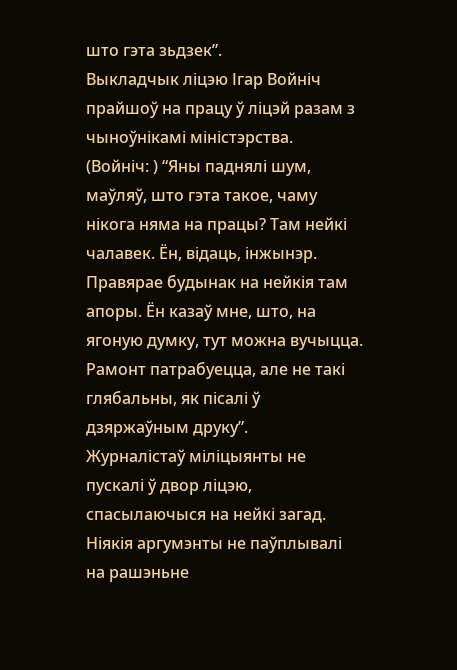што гэта зьдзек”.
Выкладчык ліцэю Ігар Войніч прайшоў на працу ў ліцэй разам з чыноўнікамі міністэрства.
(Войніч: ) “Яны паднялі шум, маўляў, што гэта такое, чаму нікога няма на працы? Там нейкі чалавек. Ён, відаць, інжынэр. Правярае будынак на нейкія там апоры. Ён казаў мне, што, на ягоную думку, тут можна вучыцца. Рамонт патрабуецца, але не такі глябальны, як пісалі ў дзяржаўным друку”.
Журналістаў міліцыянты не пускалі ў двор ліцэю, спасылаючыся на нейкі загад. Ніякія аргумэнты не паўплывалі на рашэньне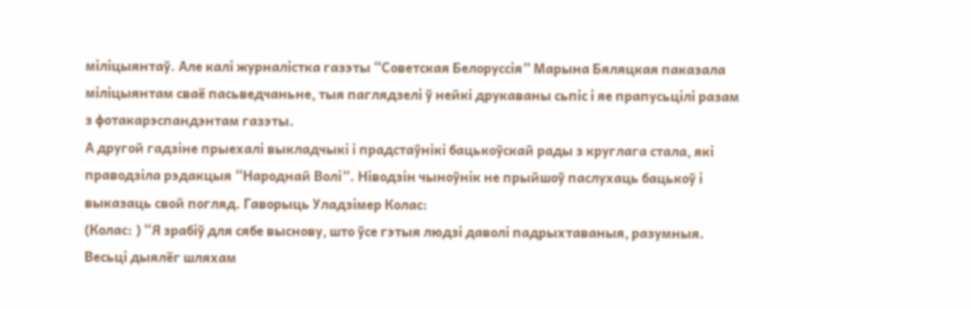міліцыянтаў. Але калі журналістка газэты “Советская Белоруссія” Марына Бяляцкая паказала міліцыянтам сваё пасьведчаньне, тыя паглядзелі ў нейкі друкаваны сьпіс і яе прапусьцілі разам з фотакарэспандэнтам газэты.
А другой гадзіне прыехалі выкладчыкі і прадстаўнікі бацькоўскай рады з круглага стала, які праводзіла рэдакцыя “Народнай Волі”. Ніводзін чыноўнік не прыйшоў паслухаць бацькоў і выказаць свой погляд. Гаворыць Уладзімер Колас:
(Колас: ) “Я зрабіў для сябе выснову, што ўсе гэтыя людзі даволі падрыхтаваныя, разумныя. Весьці дыялёг шляхам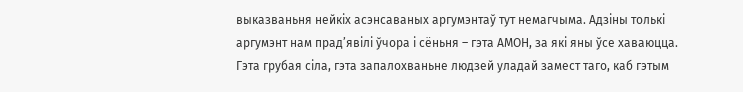выказваньня нейкіх асэнсаваных аргумэнтаў тут немагчыма. Адзіны толькі аргумэнт нам прад’явілі ўчора і сёньня – гэта АМОН, за які яны ўсе хаваюцца. Гэта грубая сіла, гэта запалохваньне людзей уладай замест таго, каб гэтым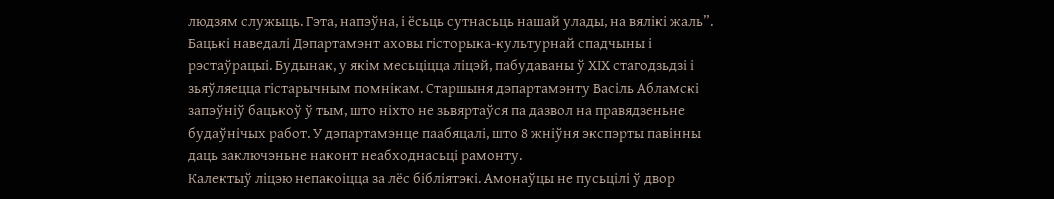людзям служыць. Гэта, напэўна, і ёсьць сутнасьць нашай улады, на вялікі жаль”.
Бацькі наведалі Дэпартамэнт аховы гісторыка-культурнай спадчыны і рэстаўрацыі. Будынак, у якім месьціцца ліцэй, пабудаваны ў ХІХ стагодзьдзі і зьяўляецца гістарычным помнікам. Старшыня дэпартамэнту Васіль Абламскі запэўніў бацькоў ў тым, што ніхто не зьвяртаўся па дазвол на правядзеньне будаўнічых работ. У дэпартамэнце паабяцалі, што 8 жніўня экспэрты павінны даць заключэньне наконт неабходнасьці рамонту.
Калектыў ліцэю непакоіцца за лёс бібліятэкі. Амонаўцы не пусьцілі ў двор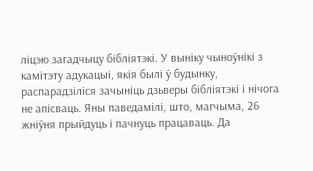ліцэю загадчыцу бібліятэкі. У выніку чыноўнікі з камітэту адукацыі, якія былі ў будынку, распарадзіліся зачыніць дзьверы бібліятэкі і нічога не апісваць. Яны паведамілі, што, магчыма, 26 жніўня прыйдуць і пачнуць працаваць. Да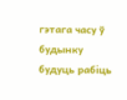гэтага часу ў будынку будуць рабіць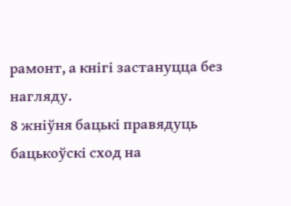рамонт, а кнігі застануцца без нагляду.
8 жніўня бацькі правядуць бацькоўскі сход на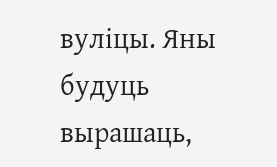вуліцы. Яны будуць вырашаць,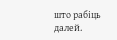што рабіць далей.